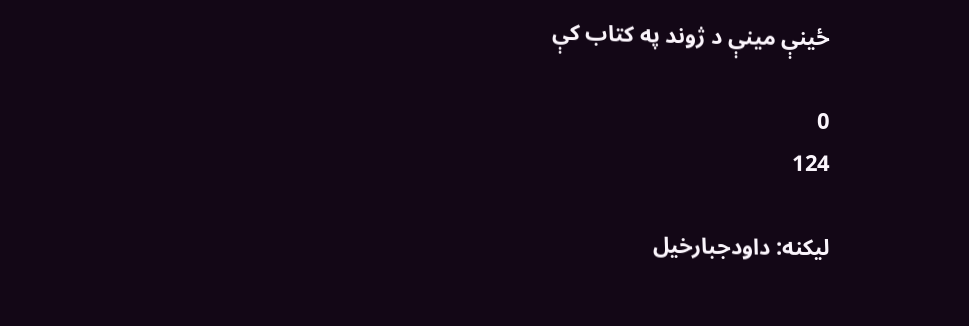ځینې مینې د ژوند په کتاب کې

0
124

لیکنه: داودجبارخیل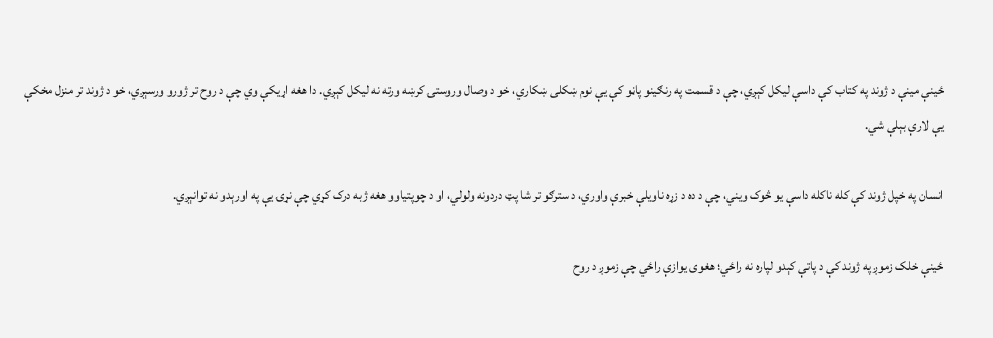ځینې مینې د ژوند په کتاب کې داسې لیکل کېږي، چې د قسمت په رنګینو پاڼو کې یې نوم ښکلی ښکاري، خو د وصال وروستۍ کرښه ورته نه لیکل کېږي. دا هغه اړیکې وي چې د روح تر ژورو ورسېږي، خو د ژوند تر منزل مخکې یې لارې بېلې شي.

انسان په خپل ژوند کې کله ناکله داسې یو څوک ویني، چې د ده د زړه ناویلې خبرې واوري، د سترګو تر شا پټ دردونه ولولي، او د چوپتیاوو هغه ژبه درک کړي چې نړۍ یې په اورېدو نه توانېږي.

ځینې خلک زموږ په ژوند کې د پاتې کېدو لپاره نه راځي؛ هغوی یوازې راځي چې زموږ د روح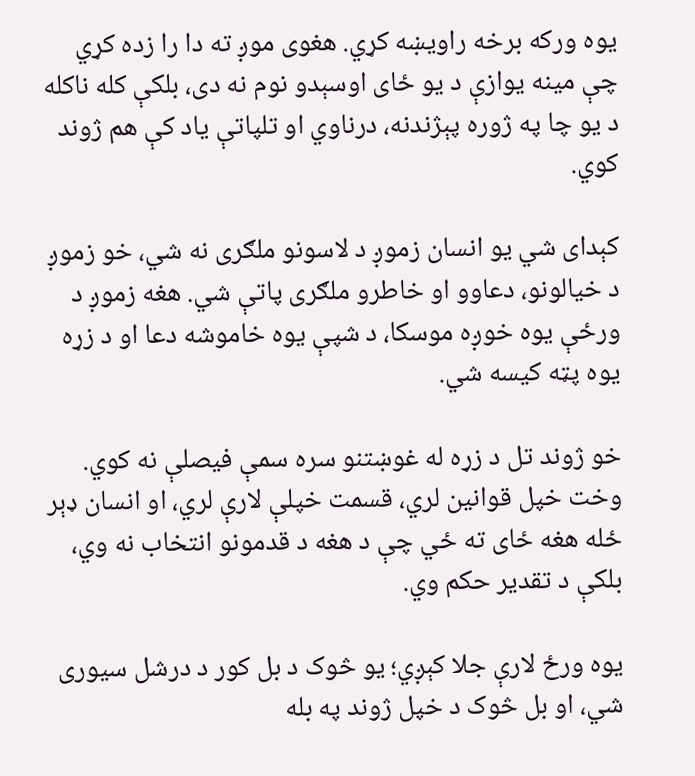یوه ورکه برخه راویښه کړي. هغوی موږ ته دا را زده کړي چې مینه یوازې د یو ځای اوسېدو نوم نه دی، بلکې کله ناکله د یو چا په ژوره پېژندنه، درناوي او تلپاتې یاد کې هم ژوند کوي.

کېدای شي یو انسان زموږ د لاسونو ملګری نه شي، خو زموږ د خیالونو، دعاوو او خاطرو ملګری پاتې شي. هغه زموږ د ورځې یوه خوږه موسکا، د شپې یوه خاموشه دعا او د زړه یوه پټه کیسه شي.

خو ژوند تل د زړه له غوښتنو سره سمې فیصلې نه کوي. وخت خپل قوانین لري، قسمت خپلې لارې لري، او انسان ډېر ځله هغه ځای ته ځي چې د هغه د قدمونو انتخاب نه وي، بلکې د تقدیر حکم وي.

یوه ورځ لارې جلا کېږي؛ یو څوک د بل کور د درشل سیوری شي، او بل څوک د خپل ژوند په بله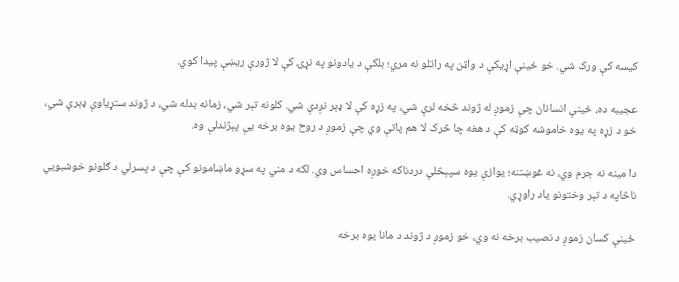کیسه کې ورک شي. خو ځینې اړیکې د واټن په راتلو نه مري؛ بلکې د یادونو په نړۍ کې لا ژورې ریښې پیدا کوي.

عجیبه ده، ځینې انسانان چې زموږ له ژوند څخه لرې شي، په زړه کې لا ډېر نږدې شي. کلونه تېر شي، زمانه بدله شي، د ژوند ستړیاوې ډېرې شي، خو د زړه په یوه خاموشه کوټه کې د هغه چا څرک لا هم پاتې وي چې زموږ د روح یوه برخه یې پېژندلې وه.

دا مینه نه جرم وي، نه غوښتنه؛ یوازې یوه سپېڅلې دردناکه خوږه احساس وي. لکه د مني په سړو ماښامونو کې چې د پسرلي د ګلونو خوشبويي ناڅاپه د تېر وختونو یاد راوړي.

ځینې کسان زموږ د نصیب برخه نه وي، خو زموږ د ژوند د مانا یوه برخه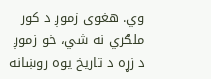وي. هغوی زموږ د کور ملګري نه شي، خو زموږ د زړه د تاریخ یوه روښانه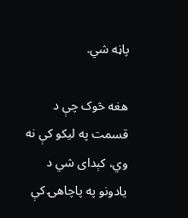پاڼه شي.

هغه څوک چې د قسمت په لیکو کې نه وي، کېدای شي د یادونو په پاچاهۍ کې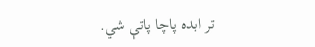تر ابده پاچا پاتې شي.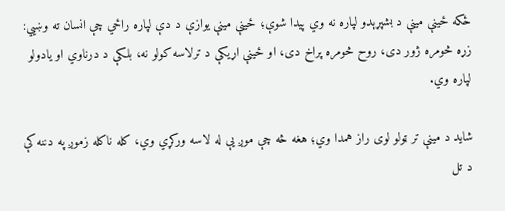ځکه ځینې مینې د بشپړېدو لپاره نه وي پیدا شوې؛ ځینې مینې یوازې د دې لپاره راځي چې انسان ته وښيي: زړه څومره ژور دی، روح څومره پراخ دی، او ځینې اړیکې د ترلاسه کولو نه، بلکې د درناوي او یادولو لپاره وي.

شاید د مینې تر ټولو لوی راز همدا وي؛ هغه څه چې موږ یې له لاسه ورکړي وي، کله ناکله زموږ په دننه کې د تل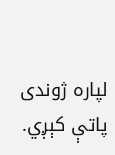لپاره ژوندی پاتې کېږي.